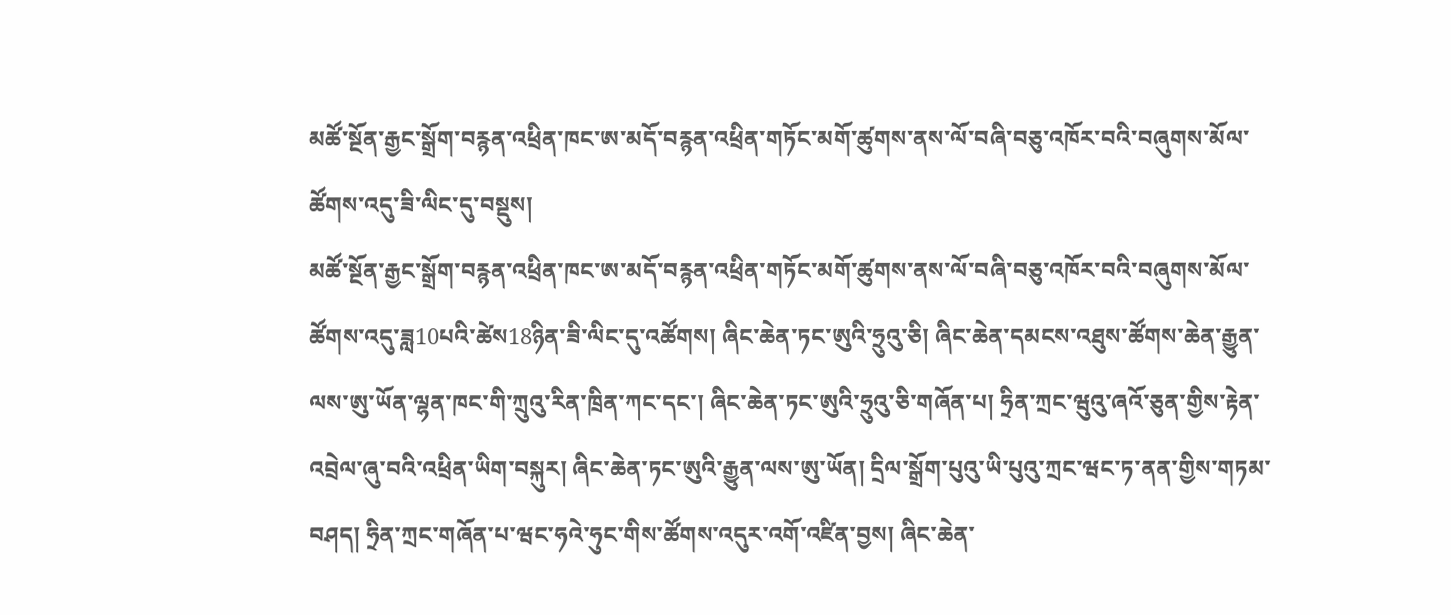མཚོ་སྔོན་རྒྱང་སྒྲོག་བརྙན་འཕྲིན་ཁང་ཨ་མདོ་བརྙན་འཕྲིན་གཏོང་མགོ་ཚུགས་ནས་ལོ་བཞི་བཅུ་འཁོར་བའི་བཞུགས་མོལ་ཚོགས་འདུ་ཟི་ལིང་དུ་བསྡུས།
མཚོ་སྔོན་རྒྱང་སྒྲོག་བརྙན་འཕྲིན་ཁང་ཨ་མདོ་བརྙན་འཕྲིན་གཏོང་མགོ་ཚུགས་ནས་ལོ་བཞི་བཅུ་འཁོར་བའི་བཞུགས་མོལ་ཚོགས་འདུ་ཟླ10པའི་ཚེས18ཉིན་ཟི་ལིང་དུ་འཚོགས། ཞིང་ཆེན་ཏང་ཨུའི་ཧྲུའུ་ཅི། ཞིང་ཆེན་དམངས་འཐུས་ཚོགས་ཆེན་རྒྱུན་ལས་ཨུ་ཡོན་ལྷན་ཁང་གི་ཀྲུའུ་རིན་ཁྲིན་ཀང་དང་། ཞིང་ཆེན་ཏང་ཨུའི་ཧྲུའུ་ཅི་གཞོན་པ། ཧྲིན་ཀྲང་ཝུའུ་ཞའོ་ཅུན་གྱིས་རྟེན་འབྲེལ་ཞུ་བའི་འཕྲིན་ཡིག་བསྐུར། ཞིང་ཆེན་ཏང་ཨུའི་རྒྱུན་ལས་ཨུ་ཡོན། དྲིལ་སྒྲོག་པུའུ་ཡི་པུའུ་ཀྲང་ཝང་ཏ་ནན་གྱིས་གཏམ་བཤད། ཧྲིན་ཀྲང་གཞོན་པ་ཝང་ཧའེ་ཧུང་གིས་ཚོགས་འདུར་འགོ་འཛིན་བྱས། ཞིང་ཆེན་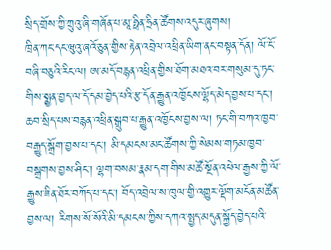སྲིད་གྲོས་ཀྱི་ཀྲུའུ་ཞི་གཞོན་པ་མཱ་ཧྥིན་ཧྲིན་ཚོགས་འདུར་ཞུགས།
ཁྲིན་ཀང་དང་ཝུའུ་ཞའོ་ཅུན་གྱིས་རྟེན་འབྲེལ་འཕྲིན་ཡིག་ནང་བསྟན་དོན། ལོ་ངོ་བཞི་བཅུའི་རིང་ལ། ཨ་མདོ་བརྙན་འཕྲིན་གྱིས་ཐོག་མཐའ་བར་གསུམ་དུ་ཏང་གིས་སྨྱན་བྱད་ལ་དོ་དམ་བྱེད་པའི་རྩ་དོན་རྒྱུན་འཁྱོངས་ལྷོད་མེད་བྱས་པ་དང་། ཆབ་སྲིད་པས་བརྙན་འཕྲིན་སྒྲུབ་པ་རྒྱུན་འཁྱོངས་བྱས་ལ། ཏང་གི་བཀའ་ཁྱབ་བརྒྱུད་སྒྲོག་བྱས་པ་དང་། མི་དམངས་མང་ཚོགས་ཀྱི་སེམས་གཏམ་ཁྱབ་བསྒྲགས་བྱས་ཤིང་། ལྷག་བསམ་རྣམ་དག་གིས་མཚོ་སྔོན་འཕེལ་རྒྱས་ཀྱི་ལོ་རྒྱུས་ཟིན་ཐོར་བཀོད་པ་དང་། བོད་འབྲེལ་ས་ཁུལ་གྱི་འགྱུར་ལྡོག་མངོན་མཚོན་བྱས་ལ། རིགས་སོ་སོའི་མི་དམངས་ཀྱིས་དཀའ་སྤྱད་མདུན་སྐྱོད་བྱེད་པའི་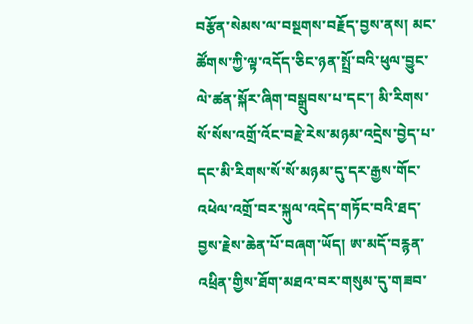བརྩོན་སེམས་ལ་བསྔགས་བརྗོད་བྱས་ནས། མང་ཚོགས་ཀྱི་ལྟ་འདོད་ཅིང་ཉན་སྤྲོ་བའི་ཕུལ་བྱུང་ལེ་ཚན་སྐོར་ཞིག་བསྒྲུབས་པ་དང་། མི་རིགས་སོ་སོས་འགྲོ་འོང་བརྗེ་རེས་མཉམ་འདྲེས་བྱེད་པ་དང་མི་རིགས་སོ་སོ་མཉམ་དུ་དར་རྒྱས་གོང་འཕེལ་འགྲོ་བར་སྐུལ་འདེད་གཏོང་བའི་ཐད་བྱས་རྗེས་ཆེན་པོ་བཞག་ཡོད། ཨ་མདོ་བརྙན་འཕྲིན་གྱིས་ཐོག་མཐའ་བར་གསུམ་དུ་གཟབ་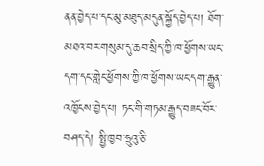ནན་བྱེད་པ་དང་མུ་མཐུད་མདུན་སྐྱོད་བྱེད་པ། ཐོག་མཐའ་བར་གསུམ་དུ་ཆབ་སྲིད་ཀྱི་ཁ་ཕྱོགས་ཡང་དག་དང་གླེང་ཕྱོགས་ཀྱི་ཁ་ཕྱོགས་ཡང་དག་རྒྱུན་འཁྱོངས་བྱེད་པ། ཏང་གི་གཏམ་རྒྱུད་བཟང་བོར་བཤད་དེ། སྤྱི་ཁྱབ་ཧྲུའུ་ཅི་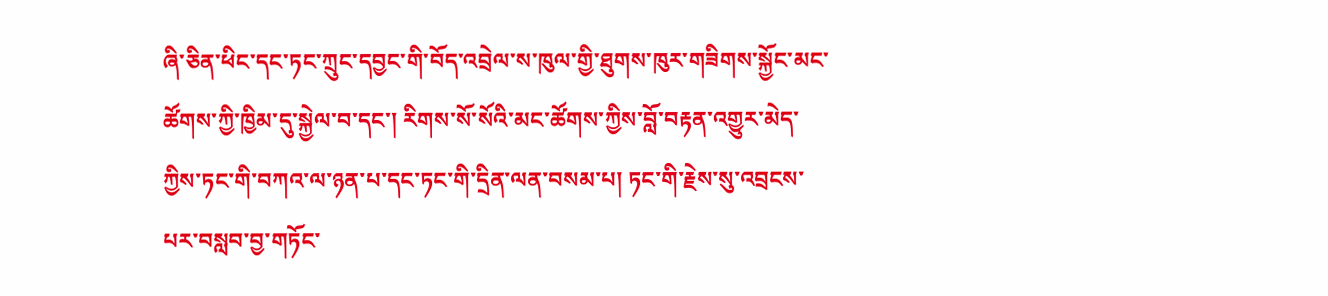ཞི་ཅིན་ཕིང་དང་ཏང་ཀྲུང་དབྱང་གི་བོད་འབྲེལ་ས་ཁུལ་གྱི་ཐུགས་ཁུར་གཟིགས་སྐྱོང་མང་ཚོགས་ཀྱི་ཁྱིམ་དུ་སྐྱེལ་བ་དང་། རིགས་སོ་སོའི་མང་ཚོགས་ཀྱིས་བློ་བརྟན་འགྱུར་མེད་ཀྱིས་ཏང་གི་བཀའ་ལ་ཉན་པ་དང་ཏང་གི་དྲིན་ལན་བསམ་པ། ཏང་གི་རྗེས་སུ་འབྲངས་པར་བསླབ་བྱ་གཏོང་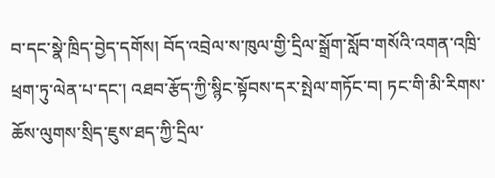བ་དང་སྣེ་ཁྲིད་བྱེད་དགོས། བོད་འབྲེལ་ས་ཁུལ་གྱི་དྲིལ་སྒྲོག་སློབ་གསོའི་འགན་འཁྲི་ཕྲག་ཏུ་ལེན་པ་དང་། འཐབ་རྩོད་ཀྱི་སྙིང་སྟོབས་དར་སྤེལ་གཏོང་བ། ཏང་གི་མི་རིགས་ཆོས་ལུགས་སྲིད་ཇུས་ཐད་ཀྱི་དྲིལ་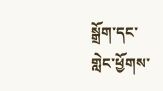སྒྲོག་དང་གླེང་ཕྱོགས་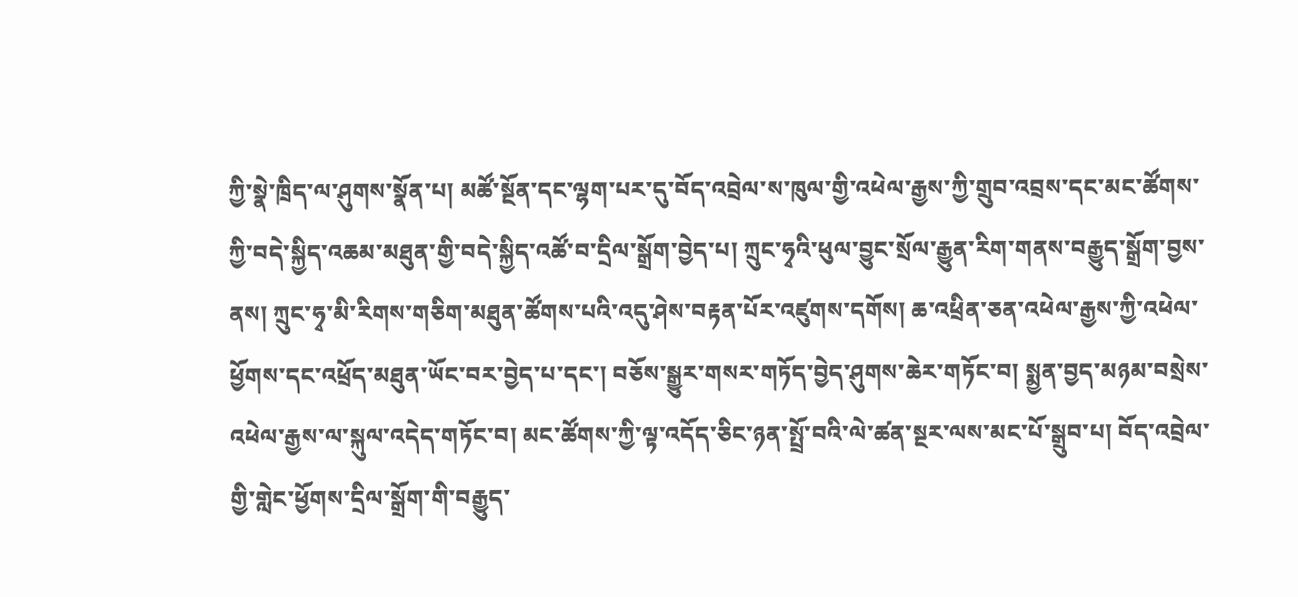ཀྱི་སྣེ་ཁྲིད་ལ་ཤུགས་སྣོན་པ། མཚོ་སྔོན་དང་ལྷག་པར་དུ་བོད་འབྲེལ་ས་ཁུལ་གྱི་འཕེལ་རྒྱས་ཀྱི་གྲུབ་འབྲས་དང་མང་ཚོགས་ཀྱི་བདེ་སྐྱིད་འཆམ་མཐུན་གྱི་བདེ་སྐྱིད་འཚོ་བ་དྲིལ་སྒྲོག་བྱེད་པ། ཀྲུང་ཧྭའི་ཕུལ་བྱུང་སྲོལ་རྒྱུན་རིག་གནས་བརྒྱུད་སྒྲོག་བྱས་ནས། ཀྲུང་ཧྭ་མི་རིགས་གཅིག་མཐུན་ཚོགས་པའི་འདུ་ཤེས་བརྟན་པོར་འཛུགས་དགོས། ཆ་འཕྲིན་ཅན་འཕེལ་རྒྱས་ཀྱི་འཕེལ་ཕྱོགས་དང་འཕྲོད་མཐུན་ཡོང་བར་བྱེད་པ་དང་། བཅོས་སྒྱུར་གསར་གཏོད་བྱེད་ཤུགས་ཆེར་གཏོང་བ། སྨྱན་བྱད་མཉམ་བསྲེས་འཕེལ་རྒྱས་ལ་སྐུལ་འདེད་གཏོང་བ། མང་ཚོགས་ཀྱི་ལྟ་འདོད་ཅིང་ཉན་སྤྲོ་བའི་ལེ་ཚན་སྔར་ལས་མང་པོ་སྒྲུབ་པ། བོད་འབྲེལ་གྱི་གླེང་ཕྱོགས་དྲིལ་སྒྲོག་གི་བརྒྱུད་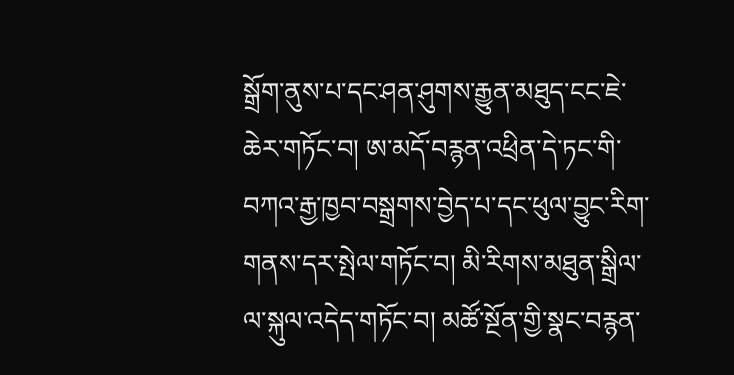སྒྲོག་ནུས་པ་དང་ཤན་ཤུགས་རྒྱུན་མཐུད་ངང་ཇེ་ཆེར་གཏོང་བ། ཨ་མདོ་བརྙན་འཕྲིན་དེ་ཏང་གི་བཀའ་རྒྱ་ཁྱབ་བསྒྲགས་བྱེད་པ་དང་ཕུལ་བྱུང་རིག་གནས་དར་སྤེལ་གཏོང་བ། མི་རིགས་མཐུན་སྒྲིལ་ལ་སྐུལ་འདེད་གཏོང་བ། མཚོ་སྔོན་གྱི་སྣང་བརྙན་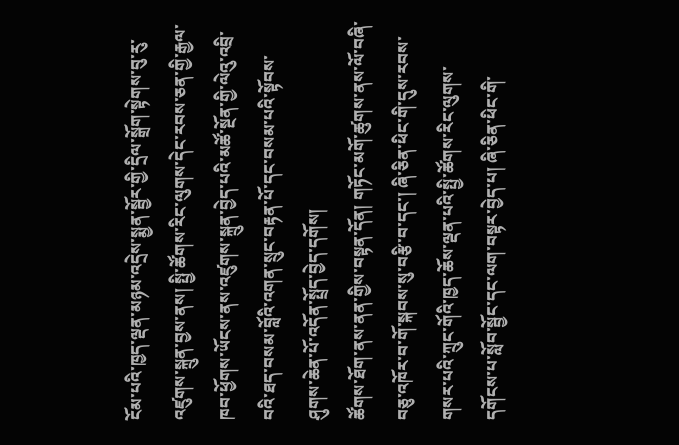ངོམ་པའི་ཁྱད་ལྡན་མཉམ་འདྲེས་སྨྱན་སྦྱོར་གྱི་དྲིལ་སྒྲོག་སྟེགས་བུ་རུ་འཛུགས་སྐྲུན་བྱས་ནས། སྤྱི་ཚོགས་རིང་ལུགས་དེང་རབས་ཅན་གྱི་རྒྱལ་ཁབ་ཕྱོགས་ཡོངས་ནས་འཛུགས་སྐྲུན་བྱེད་པའི་མཚོ་སྔོན་གྱི་ལེའུ་འབྲི་བའི་ཐད་བསམ་བློའི་འགན་སྲུང་བརྟན་པོ་དང་བསམ་པའི་སྟོབས་ཤུགས་ཆེན་པོ་འདོན་སྤྲོད་བྱེད་དགོས།
ཚོགས་ཐོག་ནས་ནན་གྱིས་བསྟན་དོན། གཏོང་མགོ་ཚུགས་ནས་ལོ་བཞི་བཅུ་འཁོར་བ་གོ་སྐབས་སུ་བརྩི་བ་དང་། ཞི་ཅིན་ཕིང་གི་དུས་རབས་གསར་པའི་ཀྲུང་གོའི་ཁྱད་ཆོས་ལྡན་པའི་སྤྱི་ཚོགས་རིང་ལུགས་དགོངས་པ་སློབ་སྦྱོང་དང་ལག་བསྟར་བྱེད་པ། ཞི་ཅིན་ཕིང་གི་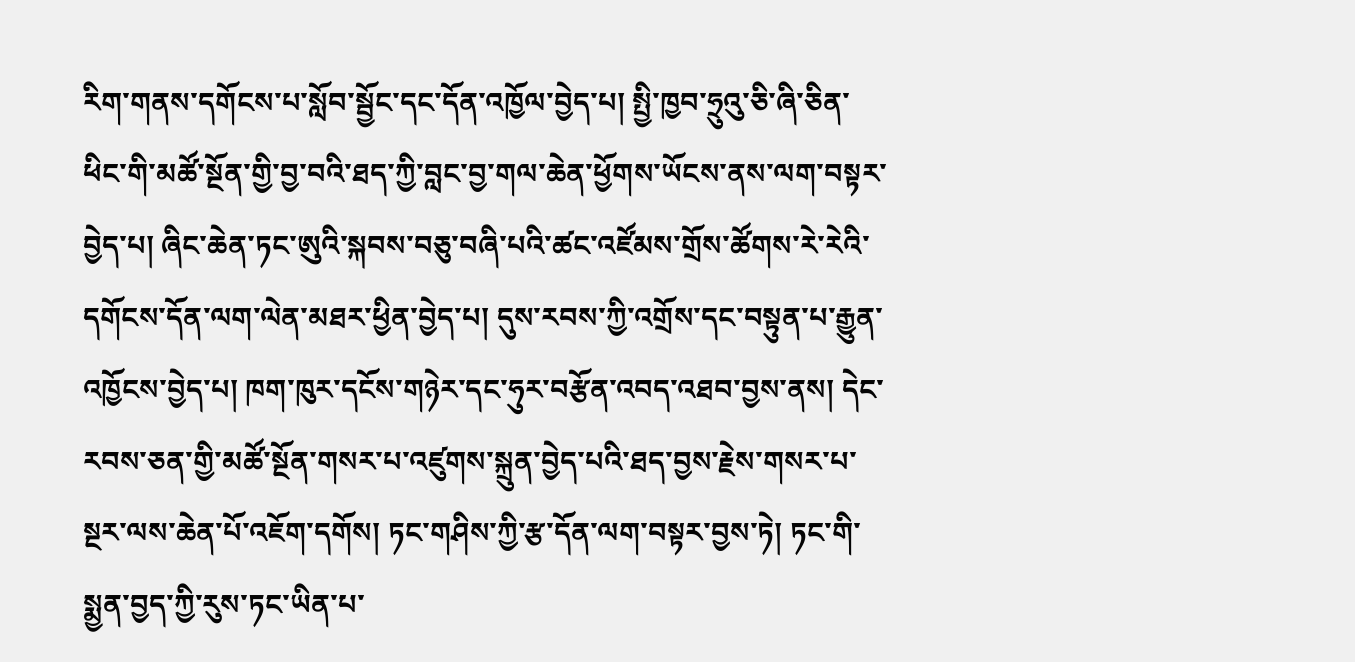རིག་གནས་དགོངས་པ་སློབ་སྦྱོང་དང་དོན་འཁྱོལ་བྱེད་པ། སྤྱི་ཁྱབ་ཧྲུའུ་ཅི་ཞི་ཅིན་ཕིང་གི་མཚོ་སྔོན་གྱི་བྱ་བའི་ཐད་ཀྱི་བླང་བྱ་གལ་ཆེན་ཕྱོགས་ཡོངས་ནས་ལག་བསྟར་བྱེད་པ། ཞིང་ཆེན་ཏང་ཨུའི་སྐབས་བཅུ་བཞི་པའི་ཚང་འཛོམས་གྲོས་ཚོགས་རེ་རེའི་དགོངས་དོན་ལག་ལེན་མཐར་ཕྱིན་བྱེད་པ། དུས་རབས་ཀྱི་འགྲོས་དང་བསྟུན་པ་རྒྱུན་འཁྱོངས་བྱེད་པ། ཁག་ཁུར་དངོས་གཉེར་དང་ཧུར་བརྩོན་འབད་འཐབ་བྱས་ནས། དེང་རབས་ཅན་གྱི་མཚོ་སྔོན་གསར་པ་འཛུགས་སྐྲུན་བྱེད་པའི་ཐད་བྱས་རྗེས་གསར་པ་སྔར་ལས་ཆེན་པོ་འཇོག་དགོས། ཏང་གཤིས་ཀྱི་རྩ་དོན་ལག་བསྟར་བྱས་ཏེ། ཏང་གི་སྨྱན་བྱད་ཀྱི་རུས་ཏང་ཡིན་པ་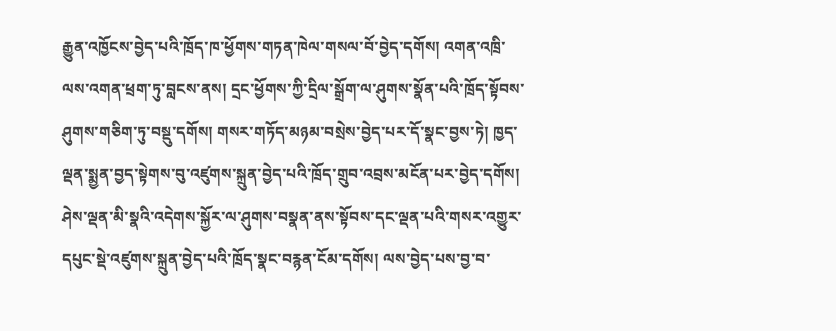རྒྱུན་འཁྱོངས་བྱེད་པའི་ཁྲོད་ཁ་ཕྱོགས་གཏན་ཁེལ་གསལ་བོ་བྱེད་དགོས། འགན་འཁྲི་ལས་འགན་ཕྲག་ཏུ་བླངས་ནས། དྲང་ཕྱོགས་ཀྱི་དྲིལ་སྒྲོག་ལ་ཤུགས་སྣོན་པའི་ཁྲོད་སྟོབས་ཤུགས་གཅིག་ཏུ་བསྡུ་དགོས། གསར་གཏོད་མཉམ་བསྲེས་བྱེད་པར་དོ་སྣང་བྱས་ཏེ། ཁྱད་ལྡན་སྨྱན་བྱད་སྟེགས་བུ་འཛུགས་སྐྲུན་བྱེད་པའི་ཁྲོད་གྲུབ་འབྲས་མངོན་པར་བྱེད་དགོས། ཤེས་ལྡན་མི་སྣའི་འདེགས་སྐྱོར་ལ་ཤུགས་བསྣན་ནས་སྟོབས་དང་ལྡན་པའི་གསར་འགྱུར་དཔུང་སྡེ་འཛུགས་སྐྲུན་བྱེད་པའི་ཁྲོད་སྣང་བརྙན་ངོམ་དགོས། ལས་བྱེད་པས་བྱ་བ་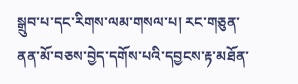སྒྲུབ་པ་དང་རིགས་ལམ་གསལ་པ། རང་གཅུན་ནན་མོ་བཅས་བྱེད་དགོས་པའི་དབྱངས་རྟ་མཐོན་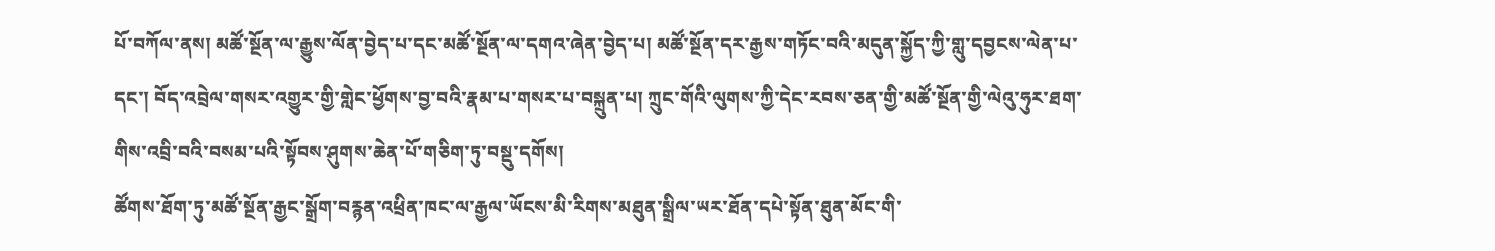པོ་བཀོལ་ནས། མཚོ་སྔོན་ལ་རྒྱུས་ལོན་བྱེད་པ་དང་མཚོ་སྔོན་ལ་དགའ་ཞེན་བྱེད་པ། མཚོ་སྔོན་དར་རྒྱས་གཏོང་བའི་མདུན་སྐྱོད་ཀྱི་གླུ་དབྱངས་ལེན་པ་དང་། བོད་འབྲེལ་གསར་འགྱུར་གྱི་གླེང་ཕྱོགས་བྱ་བའི་རྣམ་པ་གསར་པ་བསྐྲུན་པ། ཀྲུང་གོའི་ལུགས་ཀྱི་དེང་རབས་ཅན་གྱི་མཚོ་སྔོན་གྱི་ལེའུ་ཧུར་ཐག་གིས་འབྲི་བའི་བསམ་པའི་སྟོབས་ཤུགས་ཆེན་པོ་གཅིག་ཏུ་བསྡུ་དགོས།
ཚོགས་ཐོག་ཏུ་མཚོ་སྔོན་རྒྱང་སྒྲོག་བརྙན་འཕྲིན་ཁང་ལ་རྒྱལ་ཡོངས་མི་རིགས་མཐུན་སྒྲིལ་ཡར་ཐོན་དཔེ་སྟོན་ཐུན་མོང་གི་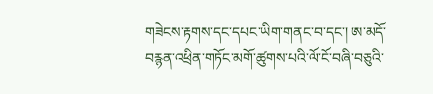གཟེངས་རྟགས་དང་དཔང་ཡིག་གནང་བ་དང་། ཨ་མདོ་བརྙན་འཕྲིན་གཏོང་མགོ་ཚུགས་པའི་ལོ་ངོ་བཞི་བཅུའི་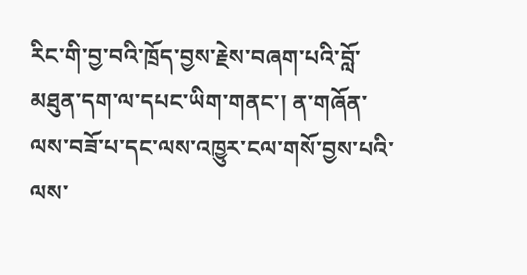རིང་གི་བྱ་བའི་ཁྲོད་བྱས་རྗེས་བཞག་པའི་བློ་མཐུན་དག་ལ་དཔང་ཡིག་གནང་། ན་གཞོན་ལས་བཟོ་པ་དང་ལས་འཁྱུར་ངལ་གསོ་བྱས་པའི་ལས་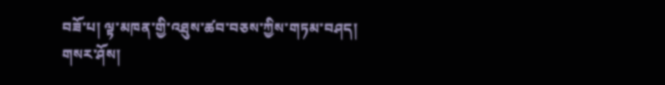བཟོ་པ། ལྟ་མཁན་གྱི་འཐུས་ཚབ་བཅས་ཀྱིས་གཏམ་བཤད།
གསར་ཤོས།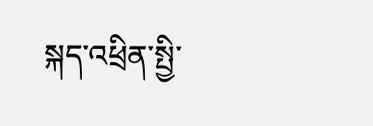སྐད་འཕྲིན་སྤྱི་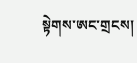སྟེགས་ཨང་གྲངས།